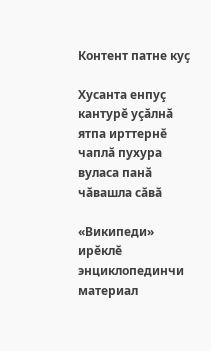Контент патне куҫ

Хусанта енпуç кантурĕ уçăлнă ятпа ирттернĕ чаплă пухура вуласа панă чăвашла сăвă

«Википеди» ирĕклĕ энциклопединчи материал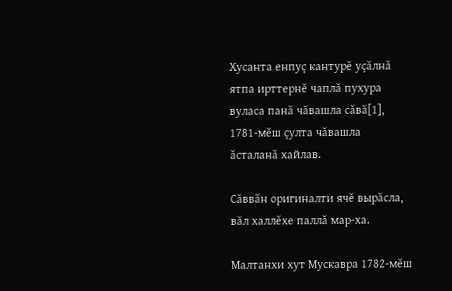Хусанта енпуç кантурĕ уçăлнă ятпа ирттернĕ чаплă пухура вуласа панă чăвашла сăвă[1], 1781-мĕш çулта чăвашла ăсталанă хайлав.

Сăввăн оригиналти ячĕ вырăсла, вăл халлĕхе паллă мар-ха.

Малтанхи хут Мускавра 1782-мĕш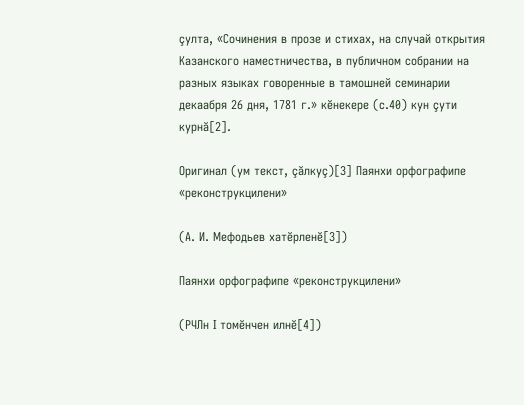çулта, «Сочинения в прозе и стихах, на случай открытия Казанского наместничества, в публичном собрании на разных языках говоренные в тамошней семинарии декаабря 26 дня, 1781 г.» кĕнекере (с.40) кун çути курнă[2].

Оригинал (ум текст, çăлкуç)[3] Паянхи орфографипе «реконструкцилени»

(А. И. Мефодьев хатĕрленĕ[3])

Паянхи орфографипе «реконструкцилени»

(РЧЛн I томĕнчен илнĕ[4])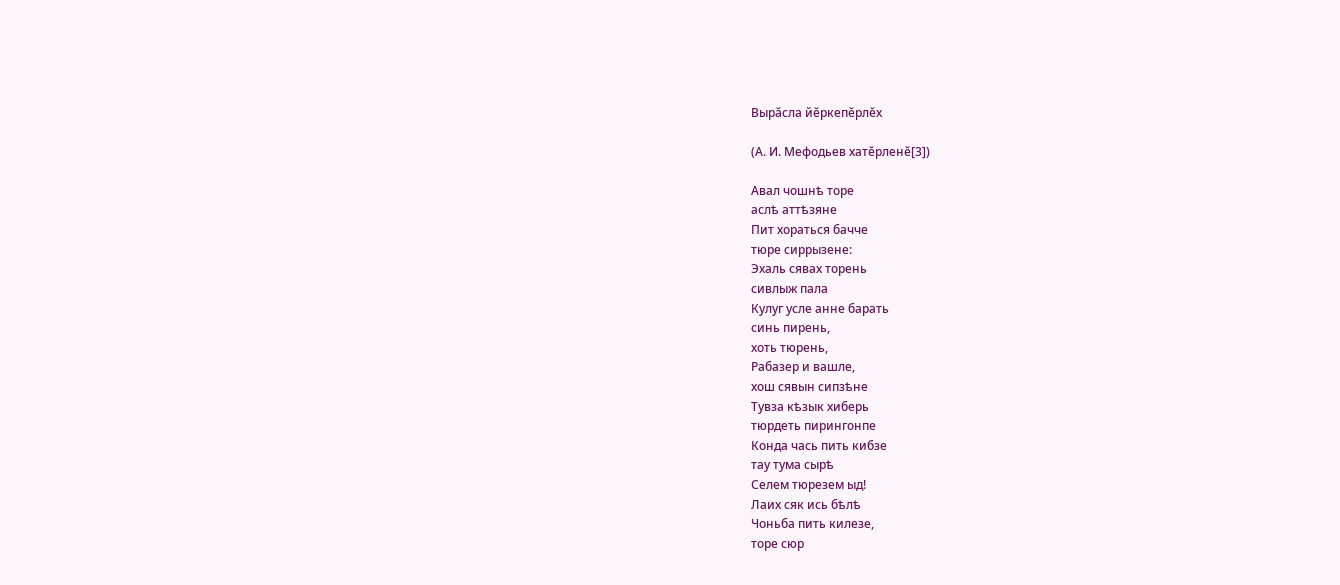Вырăсла йĕркепĕрлĕх

(А. И. Мефодьев хатĕрленĕ[3])

Авал чошнѣ торе
аслѣ аттѣзяне
Пит хораться бачче
тюре сиррызене:
Эхаль сявах торень
сивлыж пала
Кулуг усле анне барать
синь пирень,
хоть тюрень,
Рабазер и вашле,
хош сявын сипзѣне
Тувза кѣзык хиберь
тюрдеть пирингонпе
Конда чась пить кибзе
тау тума сырѣ
Селем тюрезем ыд!
Лаих сяк ись бѣлѣ
Чоньба пить килезе,
торе сюр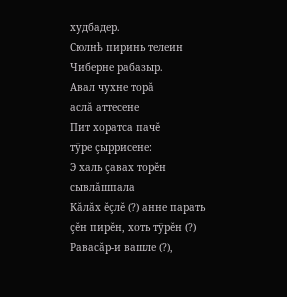худбадер.
Сюлнѣ пиринь телеин
Чиберне рабазыр.
Авал чухне торă
аслă аттесене
Пит хоратса пачĕ
тÿре çыррисене:
Э халь çавах торĕн
сывлăшпала
Кăлăх ĕçлĕ (?) анне парать
çĕн пирĕн, хоть тÿрĕн (?)
Равасăр-и вашле (?),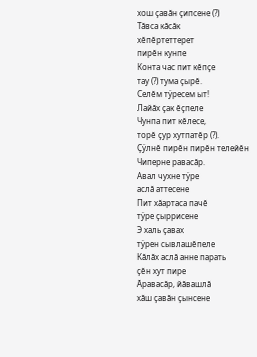хош çавăн çипсене (?)
Тăвса кăсăк
хĕпĕртеттерет
пирĕн кунпе
Конта час пит кĕпçе
тау (?) тума çырĕ.
Селĕм тÿресем ыт!
Лайăх çак ĕçпеле
Чунпа пит кĕлесе,
торĕ çур хутпатĕр (?).
Çÿлнĕ пирĕн пирĕн телейĕн
Чиперне равасăр.
Авал чухне тÿре
аслă аттесене
Пит хăартаса пачĕ
тÿре çыррисене
Э халь çавах
тÿрен сывлашĕпеле
Кăлăх аслă анне парать
çĕн хут пире
Ăравасăр, йăвашлă
хăш çавăн çынсене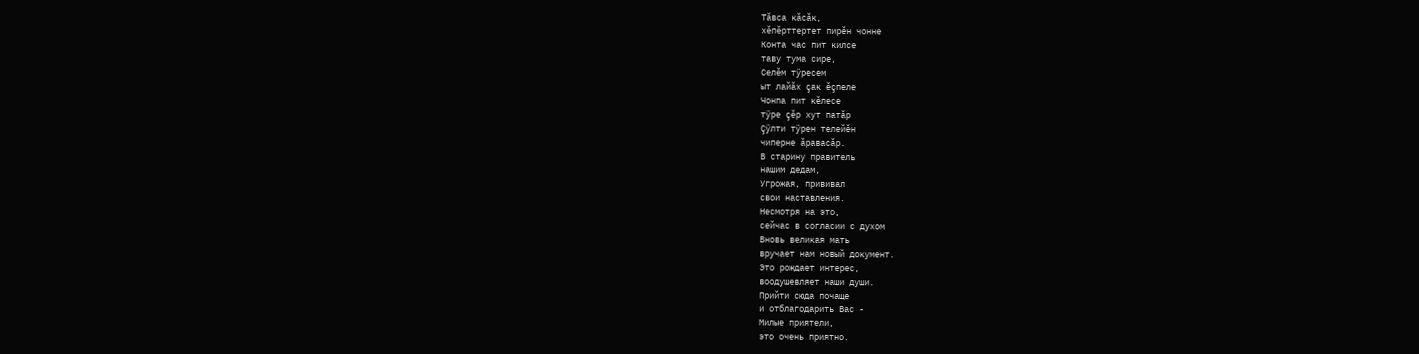Тăвса кăсăк,
хĕпĕрттертет пирĕн чонне
Конта час пит килсе
таву тума сире,
Селĕм тÿресем
ыт лайăх çак ĕçпеле
Чонпа пит кĕлесе
тÿре çĕр хут патăр
Çÿлти тÿрен телейĕн
чиперне ăравасăр.
В старину правитель
нашим дедам,
Угрожая, прививал
свои наставления.
Несмотря на это,
сейчас в согласии с духом
Вновь великая мать
вручает нам новый документ.
Это рождает интерес,
воодушевляет наши души.
Прийти сюда почаще
и отблагодарить Вас -
Милые приятели,
это очень приятно.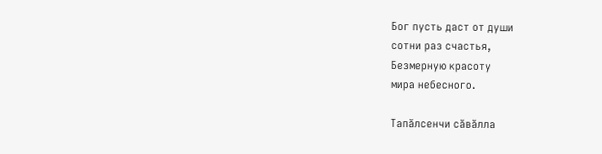Бог пусть даст от души
сотни раз счастья,
Безмерную красоту
мира небесного.

Тапăлсенчи сăвăлла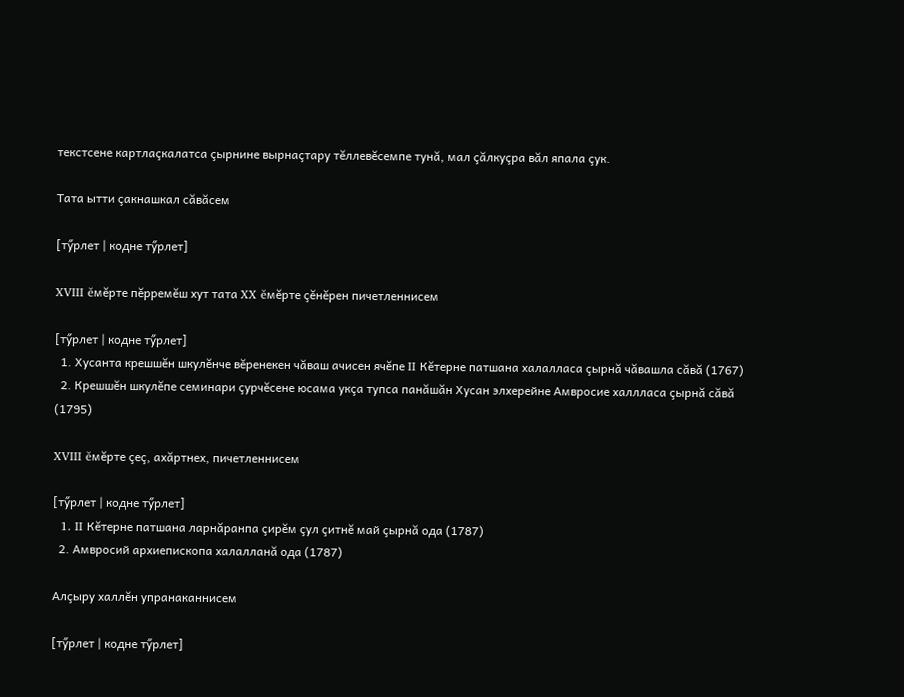текстсене картлаçкалатса çырнине вырнаçтару тĕллевĕсемпе тунă, мал çăлкуçра вăл япала çук.

Тата ытти çакнашкал сăвăсем

[тӳрлет | кодне тӳрлет]

XVIII ĕмĕрте пĕрремĕш хут тата XX ĕмĕрте çĕнĕрен пичетленнисем

[тӳрлет | кодне тӳрлет]
  1. Хусанта крешшĕн шкулĕнче вĕренекен чăваш ачисен ячĕпе II Кĕтерне патшана халалласа çырнă чăвашла сăвă (1767)
  2. Крешшĕн шкулĕпе семинари çурчĕсене юсама укçа тупса панăшăн Хусан элхерейне Амвросие халлласа çырнă сăвă (1795)

XVIII ĕмĕрте çеç, ахăртнех, пичетленнисем

[тӳрлет | кодне тӳрлет]
  1. II Кĕтерне патшана ларнăранпа çирĕм çул çитнĕ май çырнă ода (1787)
  2. Амвросий архиепископа халалланă ода (1787)

Алçыру халлĕн упранаканнисем

[тӳрлет | кодне тӳрлет]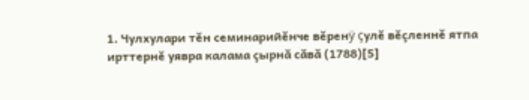1. Чулхулари тĕн семинарийĕнче вĕренÿ çулĕ вĕçленнĕ ятпа ирттернĕ уявра калама çырнă сăвă (1788)[5]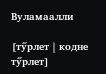Вуламаалли

[тӳрлет | кодне тӳрлет]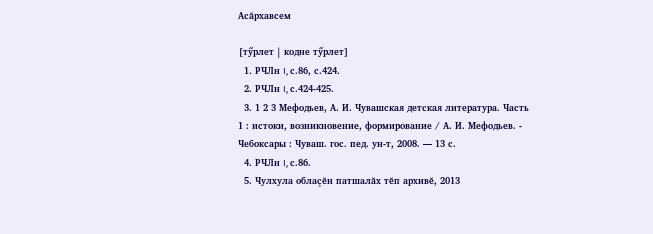Асăрхавсем

[тӳрлет | кодне тӳрлет]
  1. РЧЛн I, с.86, с.424.
  2. РЧЛн I, с.424-425.
  3. 1 2 3 Мефодьев, А. И. Чувашская детская литература. Часть 1 : истоки, возникновение, формирование / А. И. Мефодьев. - Чебоксары : Чуваш. гос. пед. ун-т, 2008. — 13 с.
  4. РЧЛн I, с.86.
  5. Чулхула облаçĕн патшалăх тĕп архивĕ, 2013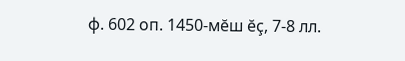ф. 602 оп. 1450-мĕш ĕç, 7-8 лл.